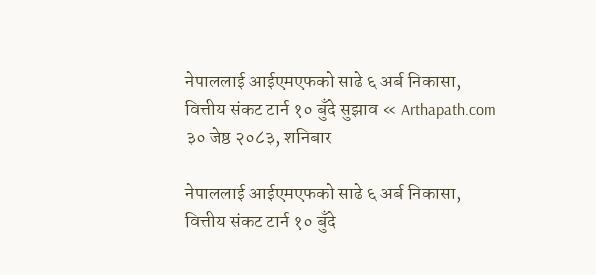नेपाललाई आईएमएफको साढे ६ अर्ब निकासा, वित्तीय संकट टार्न १० बुँदे सुझाव « Arthapath.com
३० जेष्ठ २०८३, शनिबार

नेपाललाई आईएमएफको साढे ६ अर्ब निकासा, वित्तीय संकट टार्न १० बुँदे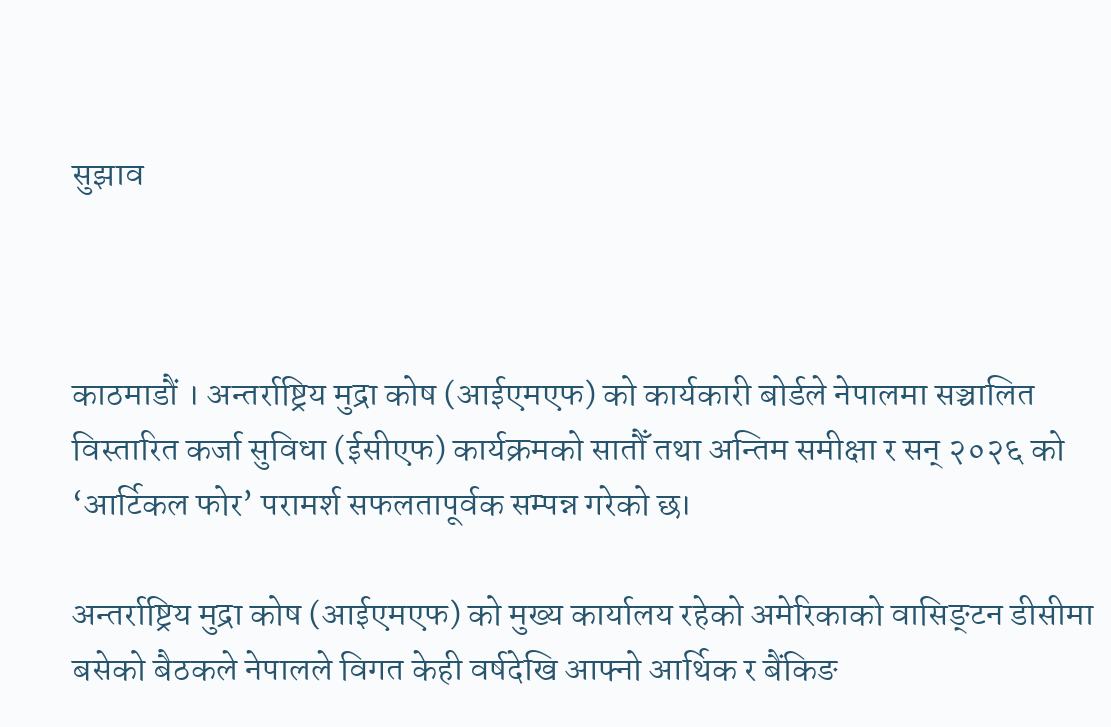सुझाव



काठमाडौं । अन्तर्राष्ट्रिय मुद्रा कोष (आईएमएफ) को कार्यकारी बोर्डले नेपालमा सञ्चालित विस्तारित कर्जा सुविधा (ईसीएफ) कार्यक्रमको सातौँ तथा अन्तिम समीक्षा र सन् २०२६ को ‘आर्टिकल फोर’ परामर्श सफलतापूर्वक सम्पन्न गरेको छ।

अन्तर्राष्ट्रिय मुद्रा कोष (आईएमएफ) को मुख्य कार्यालय रहेको अमेरिकाको वासिङ्टन डीसीमा बसेको बैठकले नेपालले विगत केही वर्षदेखि आफ्नो आर्थिक र बैंकिङ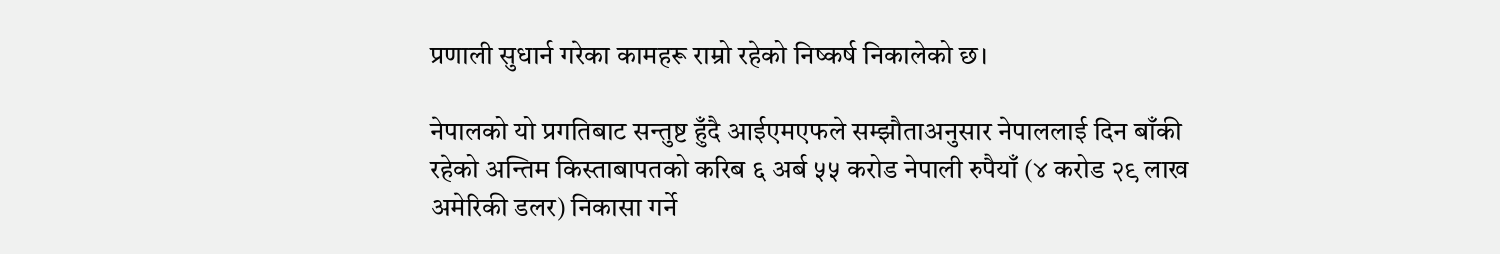प्रणाली सुधार्न गरेका कामहरू राम्रो रहेको निष्कर्ष निकालेको छ।

नेपालको यो प्रगतिबाट सन्तुष्ट हुँदै आईएमएफले सम्झौताअनुसार नेपाललाई दिन बाँकी रहेको अन्तिम किस्ताबापतको करिब ६ अर्ब ५५ करोड नेपाली रुपैयाँ (४ करोड २९ लाख अमेरिकी डलर) निकासा गर्ने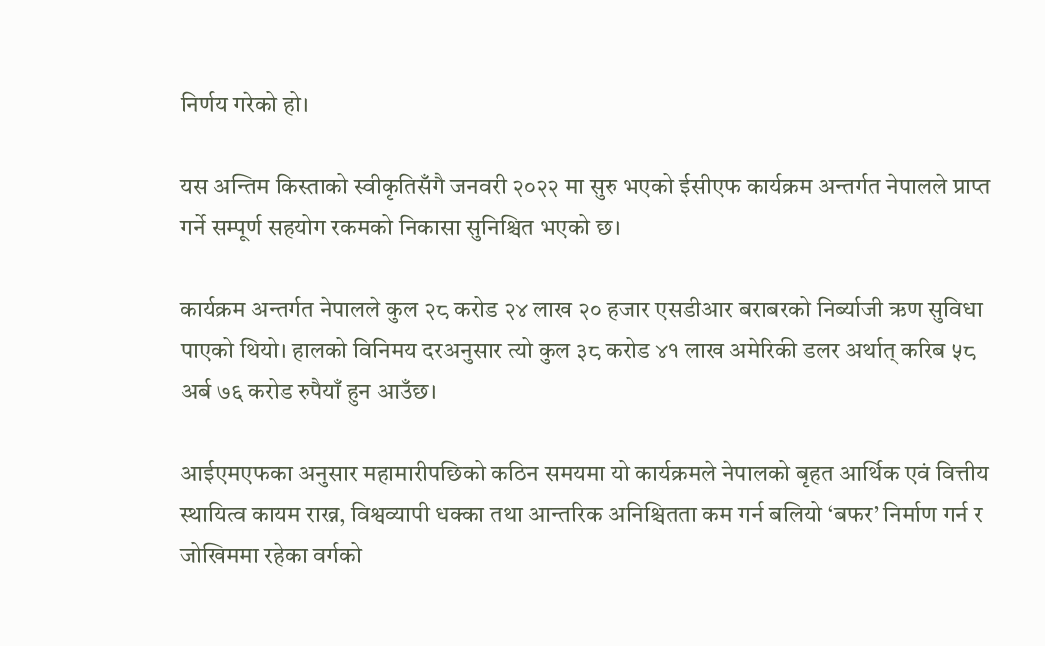निर्णय गरेको हो।

यस अन्तिम किस्ताको स्वीकृतिसँगै जनवरी २०२२ मा सुरु भएको ईसीएफ कार्यक्रम अन्तर्गत नेपालले प्राप्त गर्ने सम्पूर्ण सहयोग रकमको निकासा सुनिश्चित भएको छ।

कार्यक्रम अन्तर्गत नेपालले कुल २८ करोड २४ लाख २० हजार एसडीआर बराबरको निर्ब्याजी ऋण सुविधा पाएको थियो। हालको विनिमय दरअनुसार त्यो कुल ३८ करोड ४१ लाख अमेरिकी डलर अर्थात् करिब ५८ अर्ब ७६ करोड रुपैयाँ हुन आउँछ।

आईएमएफका अनुसार महामारीपछिको कठिन समयमा यो कार्यक्रमले नेपालको बृहत आर्थिक एवं वित्तीय स्थायित्व कायम राख्न, विश्वव्यापी धक्का तथा आन्तरिक अनिश्चितता कम गर्न बलियो ‘बफर’ निर्माण गर्न र जोखिममा रहेका वर्गको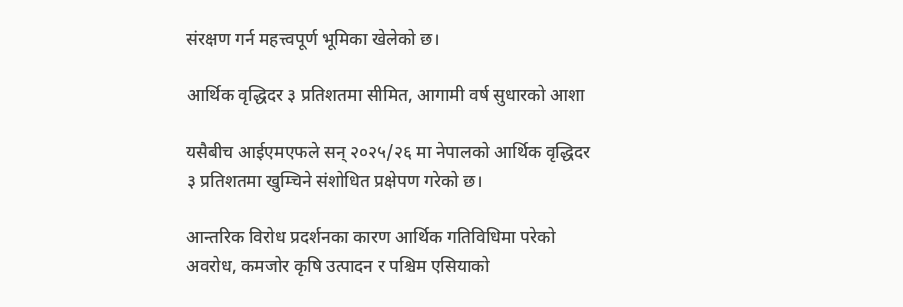संरक्षण गर्न महत्त्वपूर्ण भूमिका खेलेको छ।

आर्थिक वृद्धिदर ३ प्रतिशतमा सीमित, आगामी वर्ष सुधारको आशा

यसैबीच आईएमएफले सन् २०२५/२६ मा नेपालको आर्थिक वृद्धिदर ३ प्रतिशतमा खुम्चिने संशोधित प्रक्षेपण गरेको छ।

आन्तरिक विरोध प्रदर्शनका कारण आर्थिक गतिविधिमा परेको अवरोध, कमजोर कृषि उत्पादन र पश्चिम एसियाको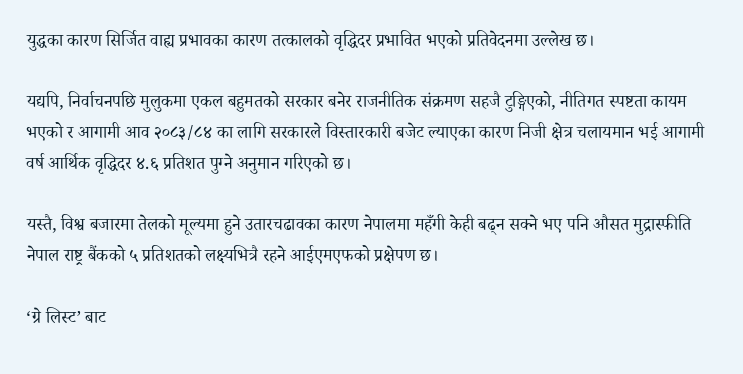युद्धका कारण सिर्जित वाह्य प्रभावका कारण तत्कालको वृद्धिदर प्रभावित भएको प्रतिवेदनमा उल्लेख छ।

यद्यपि, निर्वाचनपछि मुलुकमा एकल बहुमतको सरकार बनेर राजनीतिक संक्रमण सहजै टुङ्गिएको, नीतिगत स्पष्टता कायम भएको र आगामी आव २०८३/८४ का लागि सरकारले विस्तारकारी बजेट ल्याएका कारण निजी क्षेत्र चलायमान भई आगामी वर्ष आर्थिक वृद्धिदर ४.६ प्रतिशत पुग्ने अनुमान गरिएको छ।

यस्तै, विश्व बजारमा तेलको मूल्यमा हुने उतारचढावका कारण नेपालमा महँगी केही बढ्न सक्ने भए पनि औसत मुद्रास्फीति नेपाल राष्ट्र बैंकको ५ प्रतिशतको लक्ष्यभित्रै रहने आईएमएफको प्रक्षेपण छ।

‘ग्रे लिस्ट’ बाट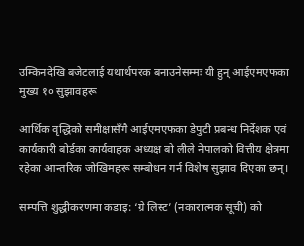उम्किनदेखि बजेटलाई यथार्थपरक बनाउनेसम्मः यी हुन् आईएमएफका मुख्य १० सुझावहरू

आर्थिक वृद्धिको समीक्षासँगै आईएमएफका डेपुटी प्रबन्ध निर्देशक एवं कार्यकारी बोर्डका कार्यवाहक अध्यक्ष बो लीले नेपालको वित्तीय क्षेत्रमा रहेका आन्तरिक जोखिमहरू सम्बोधन गर्न विशेष सुझाव दिएका छन्।

सम्पत्ति शुद्धीकरणमा कडाइ: ‘ग्रे लिस्ट’ (नकारात्मक सूची) को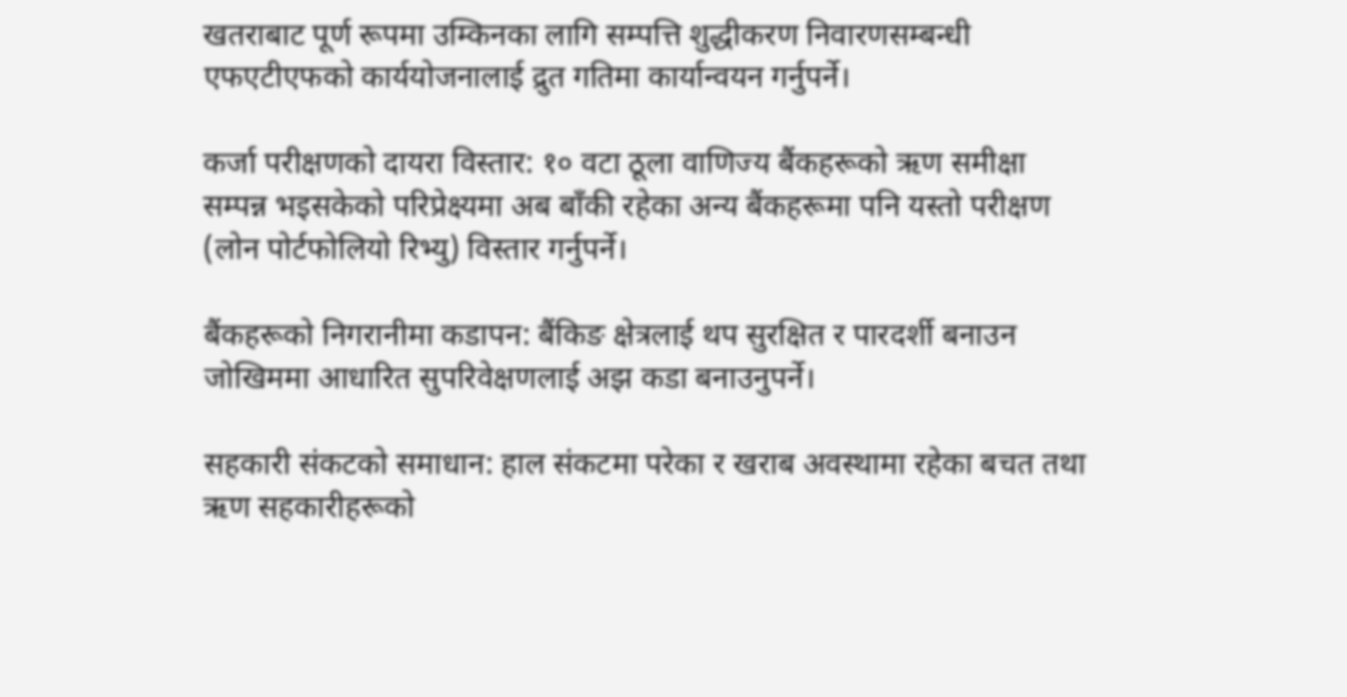खतराबाट पूर्ण रूपमा उम्किनका लागि सम्पत्ति शुद्धीकरण निवारणसम्बन्धी एफएटीएफको कार्ययोजनालाई द्रुत गतिमा कार्यान्वयन गर्नुपर्ने।

कर्जा परीक्षणको दायरा विस्तार: १० वटा ठूला वाणिज्य बैंकहरूको ऋण समीक्षा सम्पन्न भइसकेको परिप्रेक्ष्यमा अब बाँकी रहेका अन्य बैंकहरूमा पनि यस्तो परीक्षण (लोन पोर्टफोलियो रिभ्यु) विस्तार गर्नुपर्ने।

बैंकहरूको निगरानीमा कडापन: बैंकिङ क्षेत्रलाई थप सुरक्षित र पारदर्शी बनाउन जोखिममा आधारित सुपरिवेक्षणलाई अझ कडा बनाउनुपर्ने।

सहकारी संकटको समाधान: हाल संकटमा परेका र खराब अवस्थामा रहेका बचत तथा ऋण सहकारीहरूको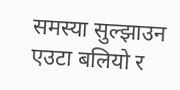समस्या सुल्झाउन एउटा बलियो र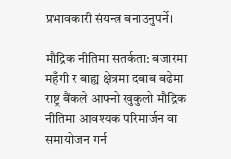प्रभावकारी संयन्त्र बनाउनुपर्ने।

मौद्रिक नीतिमा सतर्कता: बजारमा महँगी र बाह्य क्षेत्रमा दबाब बढेमा राष्ट्र बैंकले आफ्नो खुकुलो मौद्रिक नीतिमा आवश्यक परिमार्जन वा समायोजन गर्न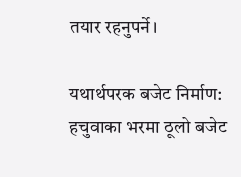तयार रहनुपर्ने।

यथार्थपरक बजेट निर्माण: हचुवाका भरमा ठूलो बजेट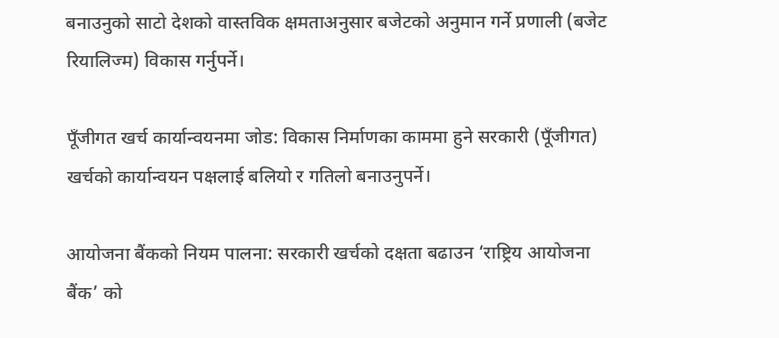बनाउनुको साटो देशको वास्तविक क्षमताअनुसार बजेटको अनुमान गर्ने प्रणाली (बजेट रियालिज्म) विकास गर्नुपर्ने।

पूँजीगत खर्च कार्यान्वयनमा जोड: विकास निर्माणका काममा हुने सरकारी (पूँजीगत) खर्चको कार्यान्वयन पक्षलाई बलियो र गतिलो बनाउनुपर्ने।

आयोजना बैंकको नियम पालना: सरकारी खर्चको दक्षता बढाउन ‘राष्ट्रिय आयोजना बैंक’ को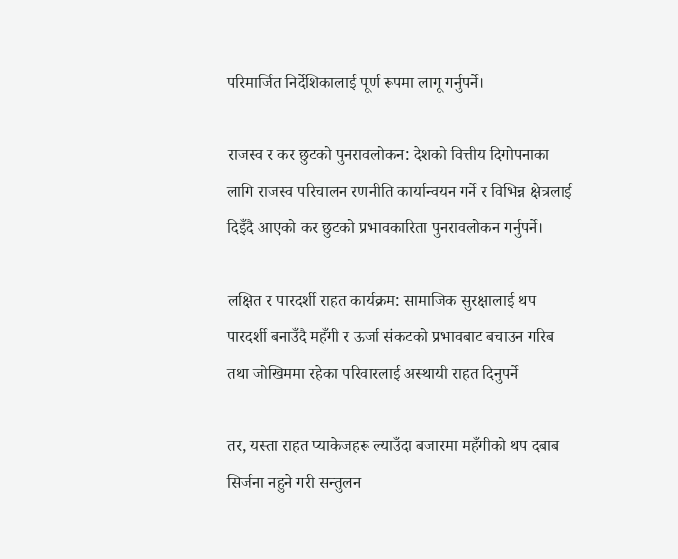परिमार्जित निर्देशिकालाई पूर्ण रूपमा लागू गर्नुपर्ने।

राजस्व र कर छुटको पुनरावलोकन: देशको वित्तीय दिगोपनाका लागि राजस्व परिचालन रणनीति कार्यान्वयन गर्ने र विभिन्न क्षेत्रलाई दिइँदै आएको कर छुटको प्रभावकारिता पुनरावलोकन गर्नुपर्ने।

लक्षित र पारदर्शी राहत कार्यक्रम: सामाजिक सुरक्षालाई थप पारदर्शी बनाउँदै महँगी र ऊर्जा संकटको प्रभावबाट बचाउन गरिब तथा जोखिममा रहेका परिवारलाई अस्थायी राहत दिनुपर्ने

तर, यस्ता राहत प्याकेजहरू ल्याउँदा बजारमा महँगीको थप दबाब सिर्जना नहुने गरी सन्तुलन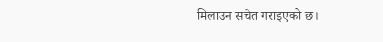मिलाउन सचेत गराइएको छ।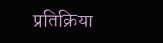प्रतिक्रिया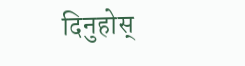दिनुहोस्